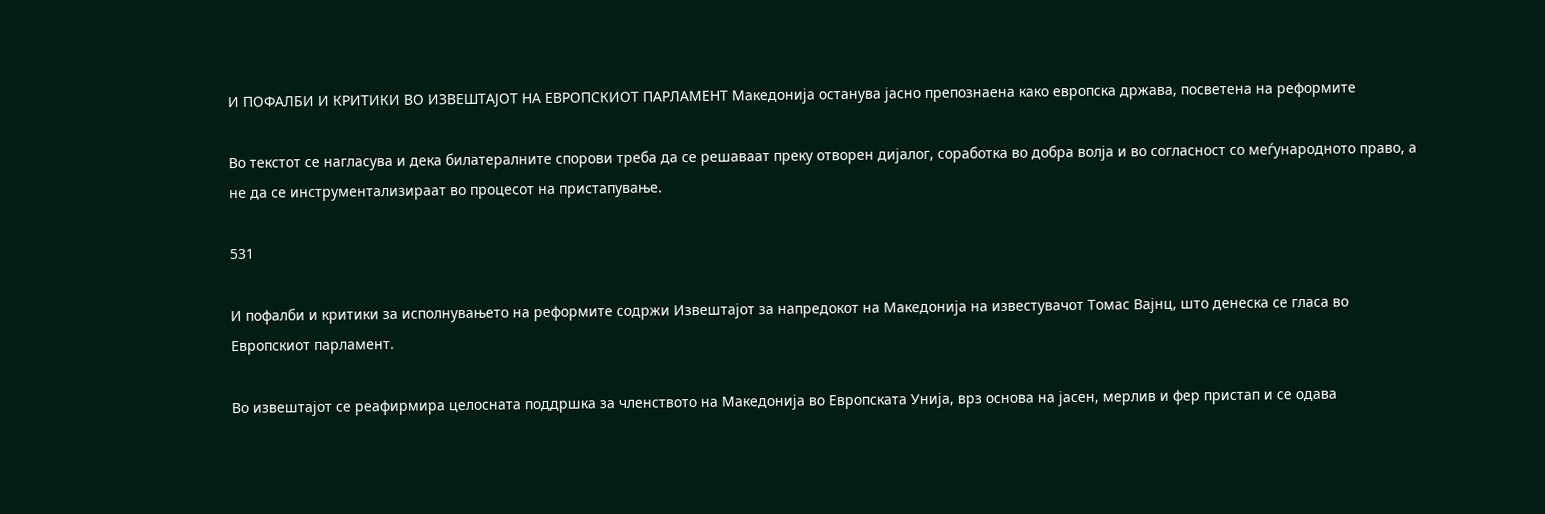И ПОФАЛБИ И КРИТИКИ ВО ИЗВЕШТАЈОТ НА ЕВРОПСКИОТ ПАРЛАМЕНТ Македонија останува јасно препознаена како европска држава, посветена на реформите

Во текстот се нагласува и дека билатералните спорови треба да се решаваат преку отворен дијалог, соработка во добра волја и во согласност со меѓународното право, а не да се инструментализираат во процесот на пристапување.

531

И пофалби и критики за исполнувањето на реформите содржи Извештајот за напредокот на Македонија на известувачот Томас Вајнц, што денеска се гласа во Европскиот парламент.

Во извештајот се реафирмира целосната поддршка за членството на Македонија во Европската Унија, врз основа на јасен, мерлив и фер пристап и се одава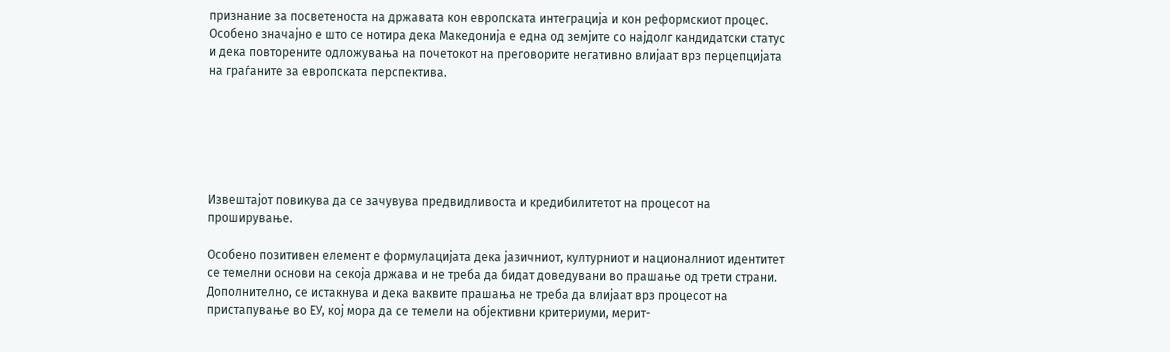признание за посветеноста на државата кон европската интеграција и кон реформскиот процес. Особено значајно е што се нотира дека Македонија е една од земјите со најдолг кандидатски статус и дека повторените одложувања на почетокот на преговорите негативно влијаат врз перцепцијата на граѓаните за европската перспектива.






Извештајот повикува да се зачувува предвидливоста и кредибилитетот на процесот на проширување.

Особено позитивен елемент е формулацијата дека јазичниот, културниот и националниот идентитет се темелни основи на секоја држава и не треба да бидат доведувани во прашање од трети страни. Дополнително, се истакнува и дека ваквите прашања не треба да влијаат врз процесот на пристапување во ЕУ, кој мора да се темели на објективни критериуми, мерит-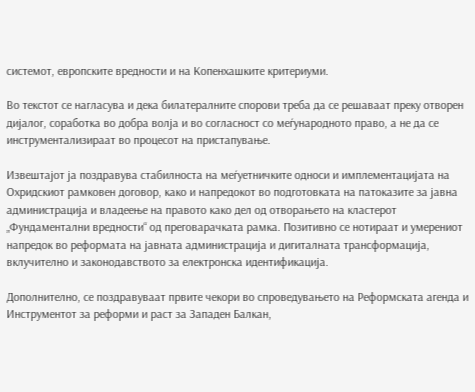системот, европските вредности и на Копенхашките критериуми.

Во текстот се нагласува и дека билатералните спорови треба да се решаваат преку отворен дијалог, соработка во добра волја и во согласност со меѓународното право, а не да се инструментализираат во процесот на пристапување.

Извештајот ја поздравува стабилноста на меѓуетничките односи и имплементацијата на Охридскиот рамковен договор, како и напредокот во подготовката на патоказите за јавна администрација и владеење на правото како дел од отворањето на кластерот „Фундаментални вредности“ од преговарачката рамка. Позитивно се нотираат и умерениот напредок во реформата на јавната администрација и дигиталната трансформација, вклучително и законодавството за електронска идентификација.

Дополнително, се поздравуваат првите чекори во спроведувањето на Реформската агенда и Инструментот за реформи и раст за Западен Балкан,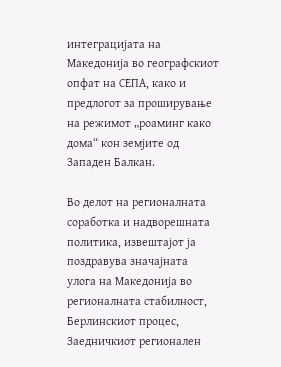интеграцијата на Македонија во географскиот опфат на СЕПА, како и предлогот за проширување на режимот „роаминг како дома“ кон земјите од Западен Балкан.

Во делот на регионалната соработка и надворешната политика, извештајот ја поздравува значајната улога на Македонија во регионалната стабилност, Берлинскиот процес, Заедничкиот регионален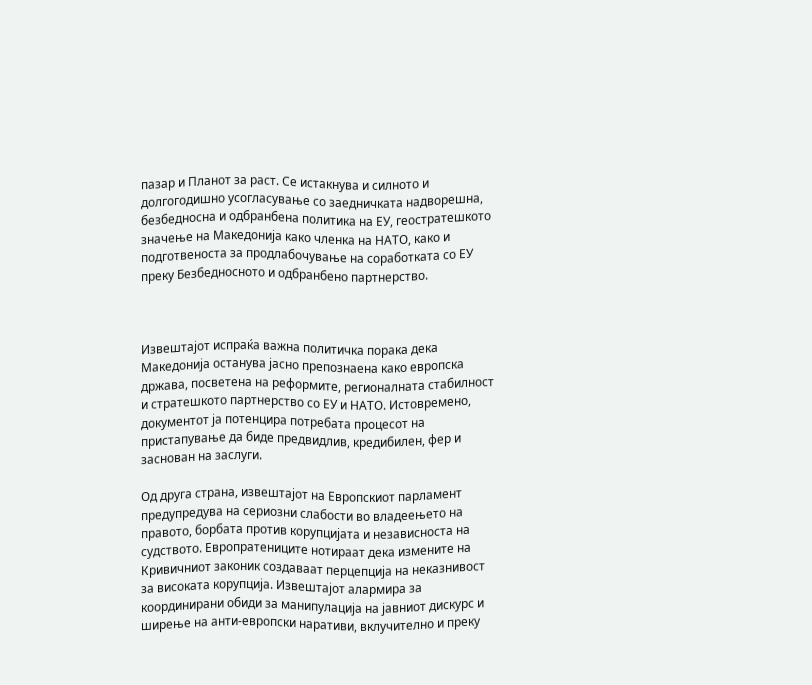пазар и Планот за раст. Се истакнува и силното и долгогодишно усогласување со заедничката надворешна, безбедносна и одбранбена политика на ЕУ, геостратешкото значење на Македонија како членка на НАТО, како и подготвеноста за продлабочување на соработката со ЕУ преку Безбедносното и одбранбено партнерство.



Извештајот испраќа важна политичка порака дека Македонија останува јасно препознаена како европска држава, посветена на реформите, регионалната стабилност и стратешкото партнерство со ЕУ и НАТО. Истовремено, документот ја потенцира потребата процесот на пристапување да биде предвидлив, кредибилен, фер и заснован на заслуги.

Од друга страна, извештајот на Европскиот парламент предупредува на сериозни слабости во владеењето на правото, борбата против корупцијата и независноста на судството. Европратениците нотираат дека измените на Кривичниот законик создаваат перцепција на неказнивост за високата корупција. Извештајот алармира за координирани обиди за манипулација на јавниот дискурс и ширење на анти‑европски наративи, вклучително и преку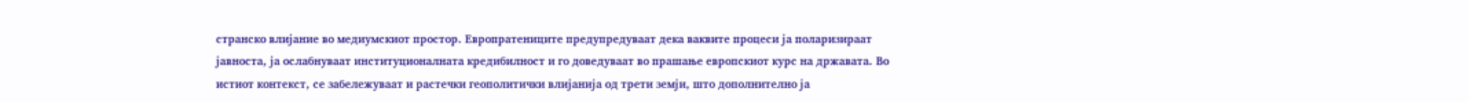странско влијание во медиумскиот простор. Европратениците предупредуваат дека ваквите процеси ја поларизираат јавноста, ја ослабнуваат институционалната кредибилност и го доведуваат во прашање европскиот курс на државата. Во истиот контекст, се забележуваат и растечки геополитички влијанија од трети земји, што дополнително ја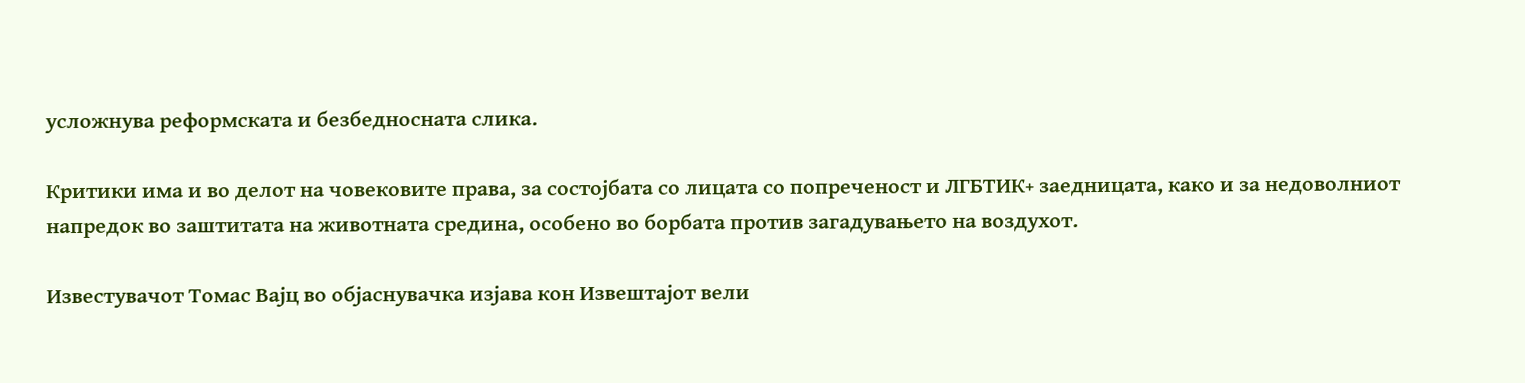усложнува реформската и безбедносната слика.

Критики има и во делот на човековите права, за состојбата со лицата со попреченост и ЛГБТИК+ заедницата, како и за недоволниот напредок во заштитата на животната средина, особено во борбата против загадувањето на воздухот.

Известувачот Томас Вајц во објаснувачка изјава кон Извештајот вели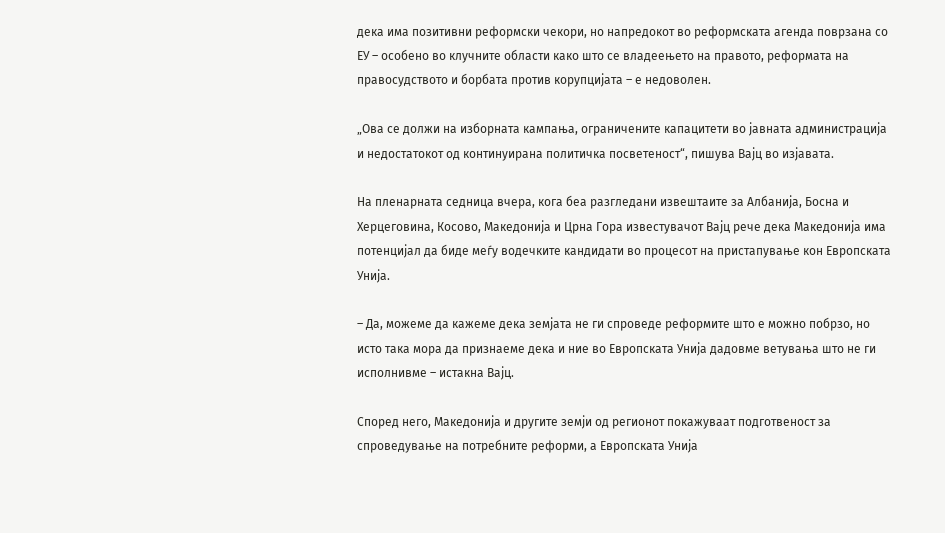дека има позитивни реформски чекори, но напредокот во реформската агенда поврзана со ЕУ – особено во клучните области како што се владеењето на правото, реформата на правосудството и борбата против корупцијата – е недоволен.

„Ова се должи на изборната кампања, ограничените капацитети во јавната администрација и недостатокот од континуирана политичка посветеност“, пишува Вајц во изјавата.

На пленарната седница вчера, кога беа разгледани извештаите за Албанија, Босна и Херцеговина, Косово, Македонија и Црна Гора известувачот Вајц рече дека Македонија има потенцијал да биде меѓу водечките кандидати во процесот на пристапување кон Европската Унија.

– Да, можеме да кажеме дека земјата не ги спроведе реформите што е можно побрзо, но исто така мора да признаеме дека и ние во Европската Унија дадовме ветувања што не ги исполнивме – истакна Вајц.

Според него, Македонија и другите земји од регионот покажуваат подготвеност за спроведување на потребните реформи, а Европската Унија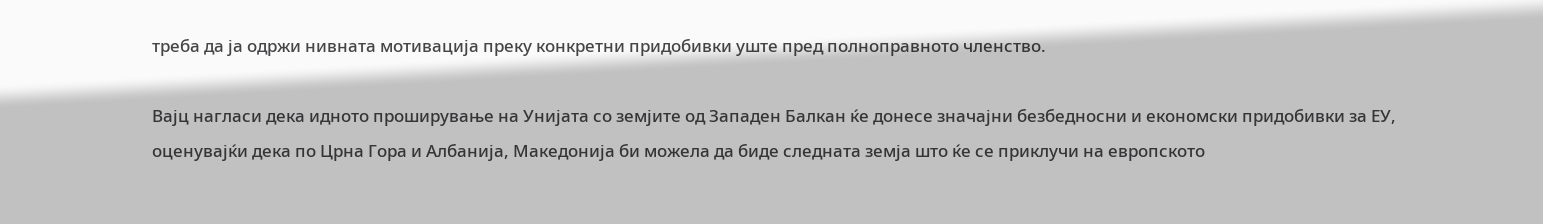треба да ја одржи нивната мотивација преку конкретни придобивки уште пред полноправното членство.

Вајц нагласи дека идното проширување на Унијата со земјите од Западен Балкан ќе донесе значајни безбедносни и економски придобивки за ЕУ, оценувајќи дека по Црна Гора и Албанија, Македонија би можела да биде следната земја што ќе се приклучи на европското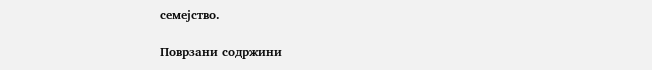семејство.

Поврзани содржини